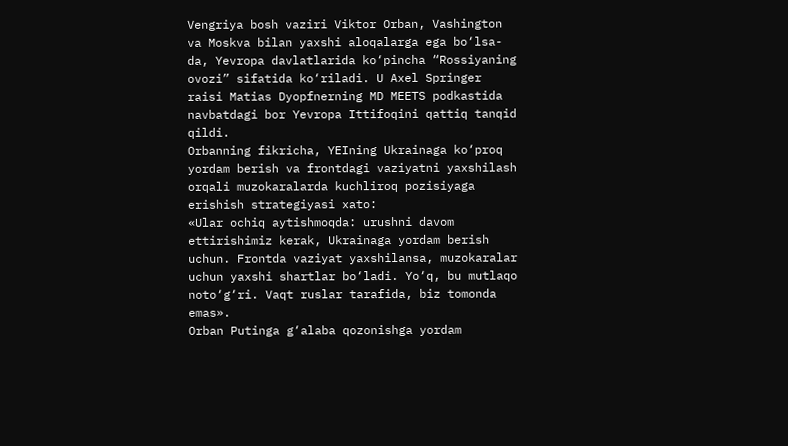Vengriya bosh vaziri Viktor Orban, Vashington va Moskva bilan yaxshi aloqalarga ega bo‘lsa-da, Yevropa davlatlarida ko‘pincha “Rossiyaning ovozi” sifatida ko‘riladi. U Axel Springer raisi Matias Dyopfnerning MD MEETS podkastida navbatdagi bor Yevropa Ittifoqini qattiq tanqid qildi.
Orbanning fikricha, YEIning Ukrainaga ko‘proq yordam berish va frontdagi vaziyatni yaxshilash orqali muzokaralarda kuchliroq pozisiyaga erishish strategiyasi xato:
«Ular ochiq aytishmoqda: urushni davom ettirishimiz kerak, Ukrainaga yordam berish uchun. Frontda vaziyat yaxshilansa, muzokaralar uchun yaxshi shartlar bo‘ladi. Yo‘q, bu mutlaqo noto‘g‘ri. Vaqt ruslar tarafida, biz tomonda emas».
Orban Putinga g‘alaba qozonishga yordam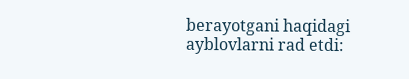berayotgani haqidagi ayblovlarni rad etdi: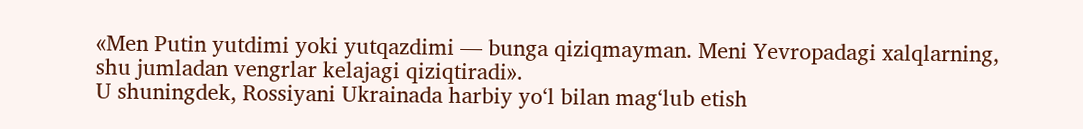«Men Putin yutdimi yoki yutqazdimi — bunga qiziqmayman. Meni Yevropadagi xalqlarning, shu jumladan vengrlar kelajagi qiziqtiradi».
U shuningdek, Rossiyani Ukrainada harbiy yo‘l bilan mag‘lub etish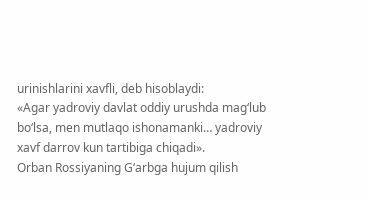urinishlarini xavfli, deb hisoblaydi:
«Agar yadroviy davlat oddiy urushda mag‘lub bo‘lsa, men mutlaqo ishonamanki… yadroviy xavf darrov kun tartibiga chiqadi».
Orban Rossiyaning G‘arbga hujum qilish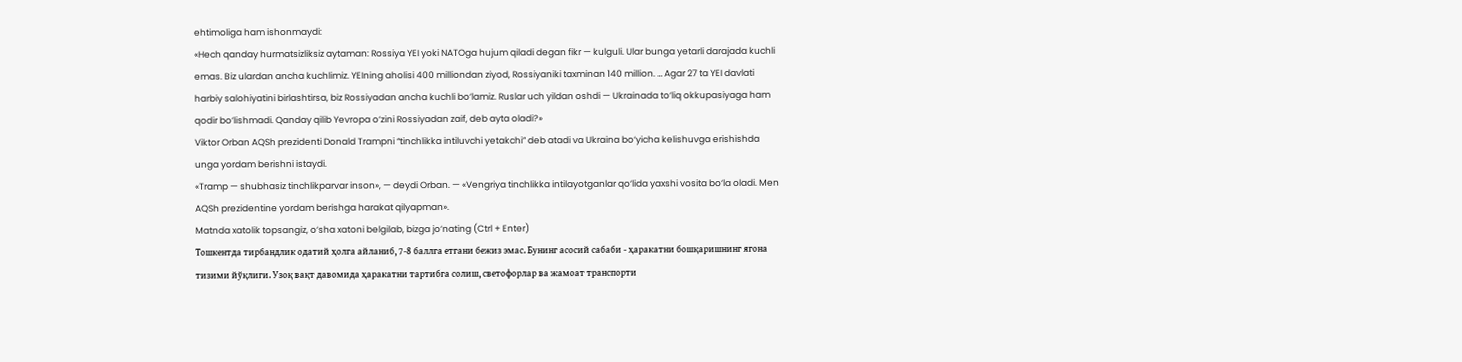ehtimoliga ham ishonmaydi:
«Hech qanday hurmatsizliksiz aytaman: Rossiya YEI yoki NATOga hujum qiladi degan fikr — kulguli. Ular bunga yetarli darajada kuchli emas. Biz ulardan ancha kuchlimiz. YEIning aholisi 400 milliondan ziyod, Rossiyaniki taxminan 140 million. … Agar 27 ta YEI davlati harbiy salohiyatini birlashtirsa, biz Rossiyadan ancha kuchli bo‘lamiz. Ruslar uch yildan oshdi — Ukrainada to‘liq okkupasiyaga ham qodir bo‘lishmadi. Qanday qilib Yevropa o‘zini Rossiyadan zaif, deb ayta oladi?»
Viktor Orban AQSh prezidenti Donald Trampni “tinchlikka intiluvchi yetakchi” deb atadi va Ukraina bo‘yicha kelishuvga erishishda unga yordam berishni istaydi.
«Tramp — shubhasiz tinchlikparvar inson», — deydi Orban. — «Vengriya tinchlikka intilayotganlar qo‘lida yaxshi vosita bo‘la oladi. Men AQSh prezidentine yordam berishga harakat qilyapman».
Matnda xatolik topsangiz, o‘sha xatoni belgilab, bizga jo‘nating (Ctrl + Enter)
Тошкентда тирбандлик одатий ҳолга айланиб, 7-8 баллга етгани бежиз эмас. Бунинг асосий сабаби - ҳаракатни бошқаришнинг ягона тизими йўқлиги. Узоқ вақт давомида ҳаракатни тартибга солиш, светофорлар ва жамоат транспорти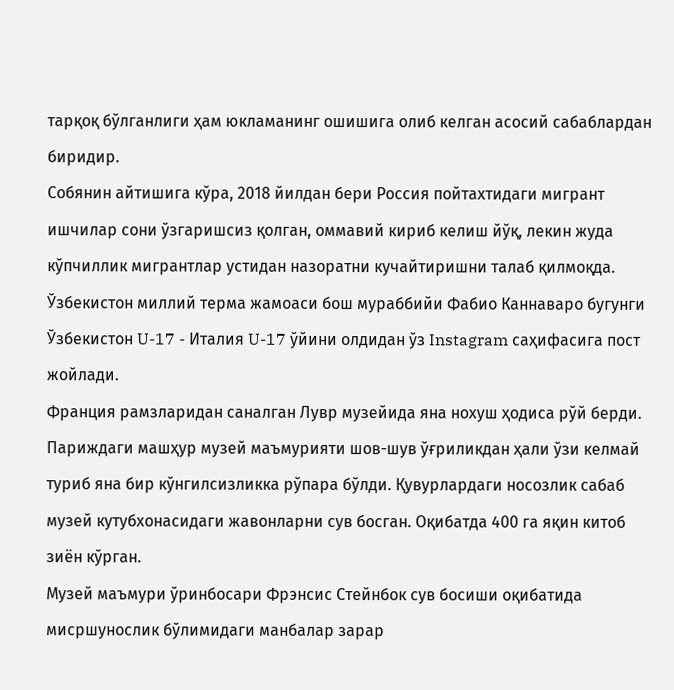тарқоқ бўлганлиги ҳам юкламанинг ошишига олиб келган асосий сабаблардан биридир.
Собянин айтишига кўра, 2018 йилдан бери Россия пойтахтидаги мигрант ишчилар сони ўзгаришсиз қолган, оммавий кириб келиш йўқ, лекин жуда кўпчиллик мигрантлар устидан назоратни кучайтиришни талаб қилмоқда.
Ўзбекистон миллий терма жамоаси бош мураббийи Фабио Каннаваро бугунги Ўзбекистон U-17 - Италия U-17 ўйини олдидан ўз Instagram саҳифасига пост жойлади.
Франция рамзларидан саналган Лувр музейида яна нохуш ҳодиса рўй берди. Париждаги машҳур музей маъмурияти шов-шув ўғриликдан ҳали ўзи келмай туриб яна бир кўнгилсизликка рўпара бўлди. Қувурлардаги носозлик сабаб музей кутубхонасидаги жавонларни сув босган. Оқибатда 400 га яқин китоб зиён кўрган.
Музей маъмури ўринбосари Фрэнсис Стейнбок сув босиши оқибатида мисршунослик бўлимидаги манбалар зарар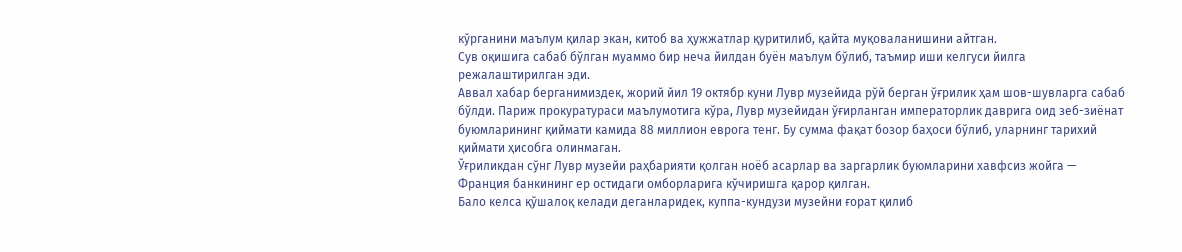кўрганини маълум қилар экан, китоб ва ҳужжатлар қуритилиб, қайта муқоваланишини айтган.
Сув оқишига сабаб бўлган муаммо бир неча йилдан буён маълум бўлиб, таъмир иши келгуси йилга режалаштирилган эди.
Аввал хабар берганимиздек, жорий йил 19 октябр куни Лувр музейида рўй берган ўғрилик ҳам шов-шувларга сабаб бўлди. Париж прокуратураси маълумотига кўра, Лувр музейидан ўғирланган императорлик даврига оид зеб-зиёнат буюмларининг қиймати камида 88 миллион еврога тенг. Бу сумма фақат бозор баҳоси бўлиб, уларнинг тарихий қиймати ҳисобга олинмаган.
Ўғриликдан сўнг Лувр музейи раҳбарияти қолган ноёб асарлар ва заргарлик буюмларини хавфсиз жойга — Франция банкининг ер остидаги омборларига кўчиришга қарор қилган.
Бало келса қўшалоқ келади деганларидек, куппа-кундузи музейни ғорат қилиб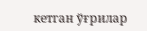кетган ўғрилар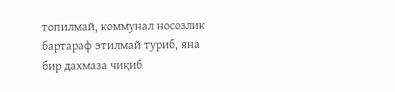топилмай, коммунал носозлик бартараф этилмай туриб, яна бир дахмаза чиқиб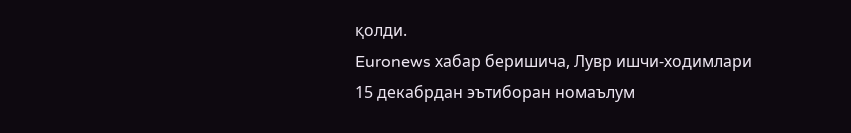қолди.
Euronews хабар беришича, Лувр ишчи-ходимлари 15 декабрдан эътиборан номаълум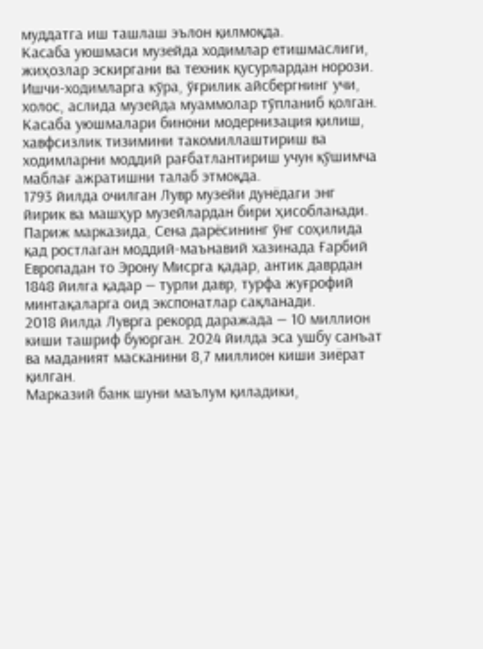муддатга иш ташлаш эълон қилмоқда.
Касаба уюшмаси музейда ходимлар етишмаслиги, жиҳозлар эскиргани ва техник қусурлардан норози.
Ишчи-ходимларга кўра, ўғрилик айсбергнинг учи, холос, аслида музейда муаммолар тўпланиб қолган.
Касаба уюшмалари бинони модернизация қилиш, хавфсизлик тизимини такомиллаштириш ва ходимларни моддий рағбатлантириш учун қўшимча маблағ ажратишни талаб этмоқда.
1793 йилда очилган Лувр музейи дунёдаги энг йирик ва машҳур музейлардан бири ҳисобланади. Париж марказида, Сена дарёсининг ўнг соҳилида қад ростлаган моддий-маънавий хазинада Ғарбий Европадан то Эрону Мисрга қадар, антик даврдан 1848 йилга қадар — турли давр, турфа жуғрофий минтақаларга оид экспонатлар сақланади.
2018 йилда Луврга рекорд даражада — 10 миллион киши ташриф буюрган. 2024 йилда эса ушбу санъат ва маданият масканини 8,7 миллион киши зиёрат қилган.
Марказий банк шуни маълум қиладики,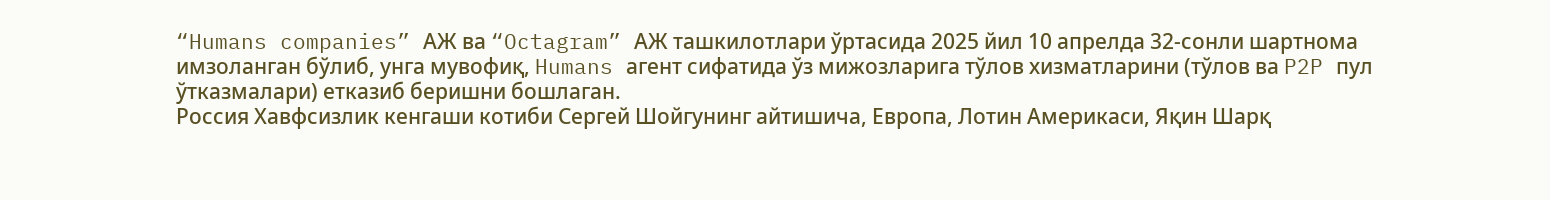“Humans companies” АЖ ва “Octagram” АЖ ташкилотлари ўртасида 2025 йил 10 апрелда 32-сонли шартнома имзоланган бўлиб, унга мувофиқ, Humans агент сифатида ўз мижозларига тўлов хизматларини (тўлов ва P2P пул ўтказмалари) етказиб беришни бошлаган.
Россия Хавфсизлик кенгаши котиби Сергей Шойгунинг айтишича, Еврoпа, Лотин Америкаси, Яқин Шарқ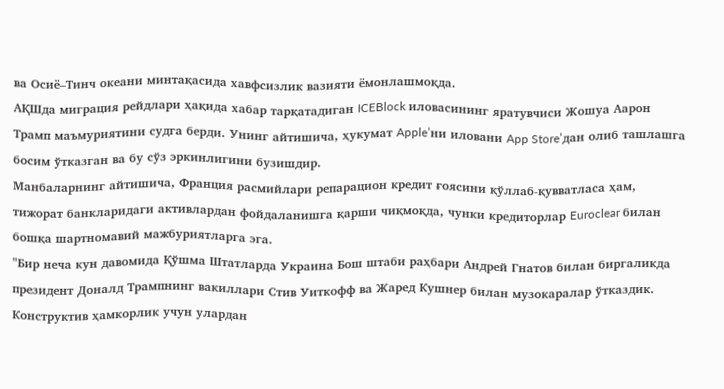ва Осиё–Тинч океани минтақасида хавфсизлик вазияти ёмонлашмоқда.
АҚШда миграция рейдлари ҳақида хабар тарқатадиган ICEBlock иловасининг яратувчиси Жошуа Аарон Трамп маъмуриятини судга берди. Унинг айтишича, ҳукумат Apple’ни иловани App Store’дан олиб ташлашга босим ўтказган ва бу сўз эркинлигини бузишдир.
Манбаларнинг айтишича, Франция расмийлари репарацион кредит ғоясини қўллаб-қувватласа ҳам, тижорат банкларидаги активлардан фойдаланишга қарши чиқмоқда, чунки кредиторлар Euroclear билан бошқа шартномавий мажбуриятларга эга.
"Бир неча кун давомида Қўшма Штатларда Украина Бош штаби раҳбари Андрей Гнатов билан биргаликда президент Доналд Трампнинг вакиллари Стив Уиткофф ва Жаред Кушнер билан музокаралар ўтказдик. Конструктив ҳамкорлик учун улардан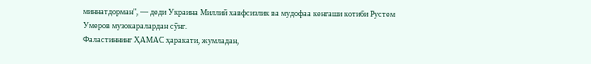миннатдорман", — деди Украина Миллий хавфсизлик ва мудофаа кенгаши котиби Рустем Умеров музокаралардан сўнг.
Фаластиннинг ҲАМАС ҳаракати, жумладан,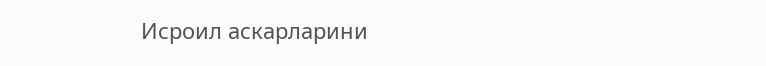Исроил аскарларини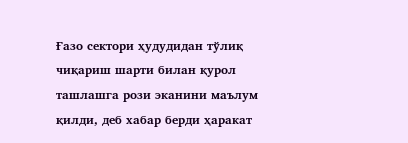Ғазо сектори ҳудудидан тўлиқ чиқариш шарти билан қурол ташлашга рози эканини маълум қилди, деб хабар берди ҳаракат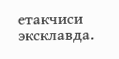етакчиси эксклавда.